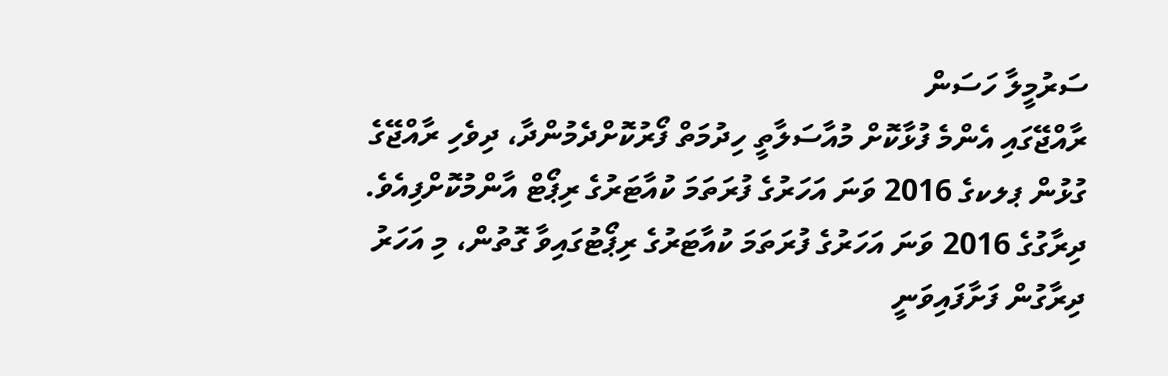ސަރުމީލާ ހަސަން
ރާއްޖޭގައި އެންމެ ފުޅާކޮށް މުއާސަލާތީ ހިދުމަތް ފޯރުކޮށްދެމުންދާ، ދިވެހި ރާއްޖޭގެ ގުޅުން ޕލކގެ 2016 ވަނަ އަހަރުގެ ފުރަތަމަ ކުއާޓަރުގެ ރިޕޯޓް އާންމުކޮށްފިއެވެ.
ދިރާގުގެ 2016 ވަނަ އަހަރުގެ ފުރަތަމަ ކުއާޓަރުގެ ރިޕޯޓުގައިވާ ގޮތުން، މި އަހަރު ދިރާގުން ފަށާފައިވަނީ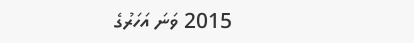2015 ވަނަ އަހަރުގެ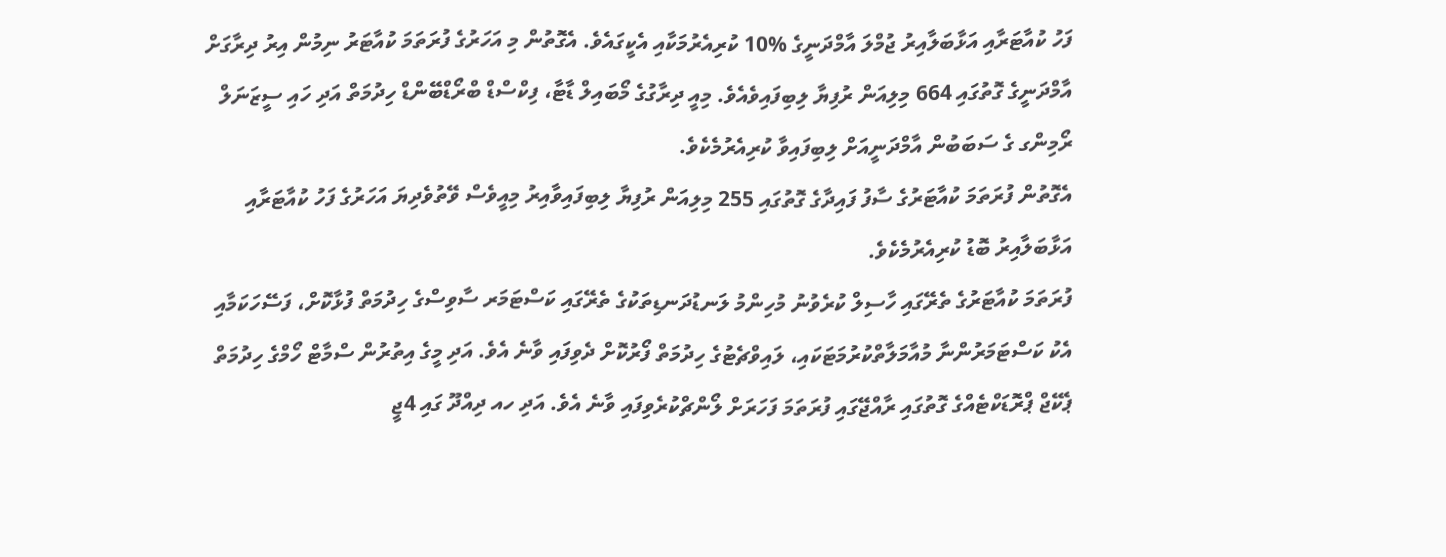ފަހު ކުއާޓަރާއި އަޅާބަލާއިރު ޖުމްލަ އާމްދަނީގެ %10 ކުރިއެރުމަކާއި އެކީގައެވެ. އެގޮތުން މި އަހަރުގެ ފުރަތަމަ ކުއާޓަރު ނިމުން އިރު ދިރާގަށް އާމްދަނީގެ ގޮތުގައި 664 މިލިއަން ރުފިޔާ ލިބިފައިވެއެވެ. މިއީ ދިރާގުގެ މޯބައިލް ޑާޓާ، ފިކްސްޑް ބްރޯޑްބޭންޑް ހިދުމަތް އަދި ހައި ސީޒަނަލް ރޯމިންގ ގެ ސަބަބުން އާމްދަނީއަށް ލިބިފައިވާ ކުރިއެރުމެކެވެ.
އެގޮތުން ފުރަތަމަ ކުއާޓަރުގެ ސާފު ފައިދާގެ ގޮތުގައި 255 މިލިއަން ރުފިޔާ ލިބިފައިވާއިރު މިއީވެސް ވޭތުވެދިޔަ އަހަރުގެ ފަހު ކުއާޓަރާއި އަޅާބަލާއިރު ބޮޑު ކުރިއެރުމެކެވެ.
ފުރަތަމަ ކުއާޓަރުގެ ތެރޭގައި ހާސިލް ކުރެވުނު މުހިންމު ލަނޑުދަނޑިތަކުގެ ތެރޭގައި ކަސްޓަމަރ ސާވިސްގެ ހިދުމަތް ފުޅާކޮށް، ފަސޭހަކަމާއި އެކު ކަސްޓަމަރުންނާ މުއާމަލާތްކުރުމަޓަކައި، ލައިވްޗެޓުގެ ހިދުމަތް ފޯރުކޮށް ދެވިފައި ވާނެ އެވެ. އަދި މީގެ އިތުރުން ސްމާޓް ހޯމްގެ ހިދުމަތް ޕެކޭޖް ޕްރޮޑަކްޓެއްގެ ގޮތުގައި ރާއްޖޭގައި ފުރަތަމަ ފަހަރަށް ލޯންޗްކުރެވިފައި ވާނެ އެވެ. އަދި ހއ ދިއްދޫ ގައި 4ޖީ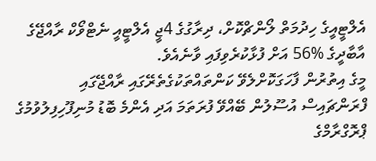އެލްޓީއީގެ ހިދުމަތް ލޯންޗްކޮށް، ދިރާގުގެ 4ޖީ އެލްޓީއީ ނެޓްވޯކް ރާއްޖޭގެ އާބާދީގެ %56 އަށް ފުޅާކުރެވިފައި ވާނެއެވެ.
މީގެ އިތުރުން ފާހަގަކޮށްލެވޭ ކަންތައްތަކުގެތެރޭގައި ރާއްޖޭގައި ފްރަންޗައިސް އުސޫލުން ބޭއްވޭ ފުރަތަމަ އަދި އެންމެ ބޮޑު މުނިފޫހިފިލުވުމުގެ ޕްރޮގްރާމްގެ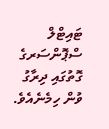ޓައިޓްލް ސްޕޮންސަރގެ ގޮތުގައި ދިރާގު ވުން ހިމެނެއެވެ.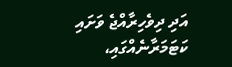އަދި ދިވެހިރާއްޖެ ވަށައި ކަޓަމަރާނެއްގައި،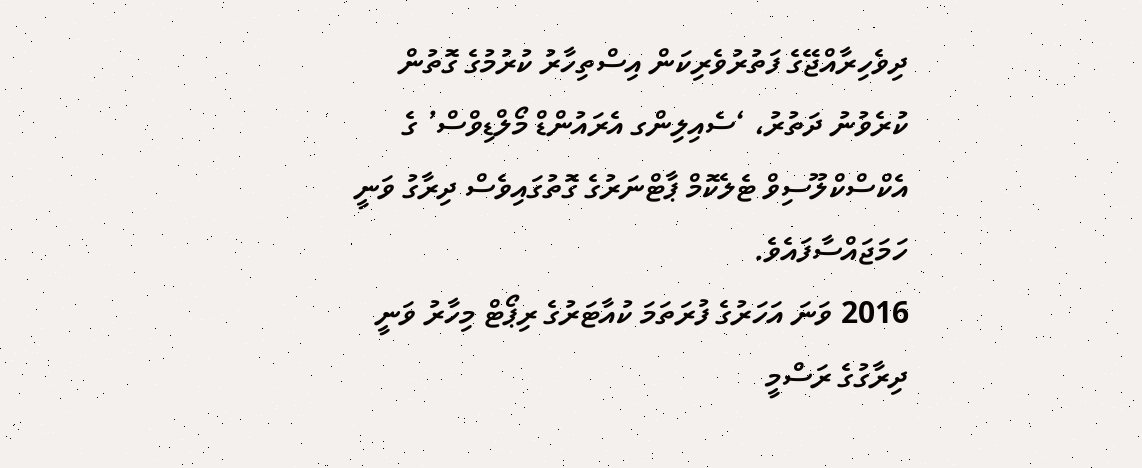ދިވެހިރާއްޖޭގެ ފަތުރުވެރިކަން އިސްތިހާރު ކުރުމުގެ ގޮތުން ކުރެވުނު ދަތުރު، ‘ސެއިލިންގ އެރައުންޑް މޯލްޑިވްސް’ ގެ އެކްސްކްލޫސިވް ޓެލެކޮމް ޕާޓްނަރުގެ ގޮތުގައިވެސް ދިރާގު ވަނީ ހަމަޖައްސާފައެވެ.
2016 ވަނަ އަހަރުގެ ފުރަތަމަ ކުއާޓަރުގެ ރިޕޯޓް މިހާރު ވަނީ ދިރާގުގެ ރަސްމީ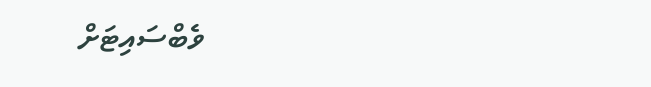ވެބްސައިޓަށް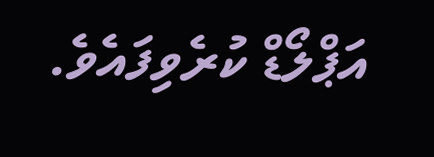އަޕްލޯޑް ކުރެވިފައެވެ.